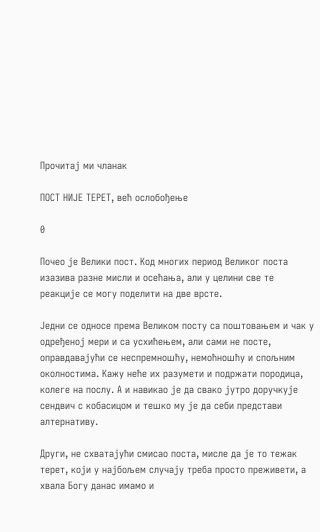Прочитај ми чланак

ПОСТ НИЈЕ ТЕРЕТ, већ ослобођење

0

Почео је Велики пост. Код многих период Великог поста изазива разне мисли и осећања, али у целини све те реакције се могу поделити на две врсте.

Једни се односе према Великом посту са поштовањем и чак у одређеној мери и са усхићењем, али сами не посте, оправдавајући се неспремношћу, немоћношћу и спољним околностима. Кажу неће их разумети и подржати породица, колеге на послу. А и навикао је да свако јутро доручкује сендвич с кобасицом и тешко му је да себи представи алтернативу.

Други, не схватајући смисао поста, мисле да је то тежак терет, који у најбољем случају треба просто преживети, а хвала Богу данас имамо и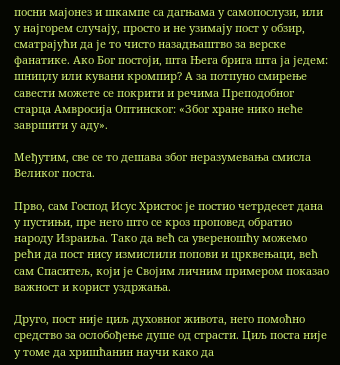посни мајонез и шкампе са дагњама у самопослузи, или у најгорем случају, просто и не узимају пост у обзир, сматрајући да је то чисто назадњаштво за верске фанатике. Ако Бог постоји, шта Њега брига шта ја једем: шницлу или кувани кромпир? А за потпуно смирење савести можете се покрити и речима Преподобног старца Амвросија Оптинског: «Због хране нико неће завршити у аду».

Међутим, све се то дешава због неразумевања смисла Великог поста.

Прво, сам Господ Исус Христос је постио четрдесет дана у пустињи, пре него што се кроз проповед обратио народу Израиља. Тако да већ са увереношћу можемо рећи да пост нису измислили попови и црквењаци, већ сам Спаситељ, који је Својим личним примером показао важност и корист уздржања.

Друго, пост није циљ духовног живота, него помоћно средство за ослобођење душе од страсти. Циљ поста није у томе да хришћанин научи како да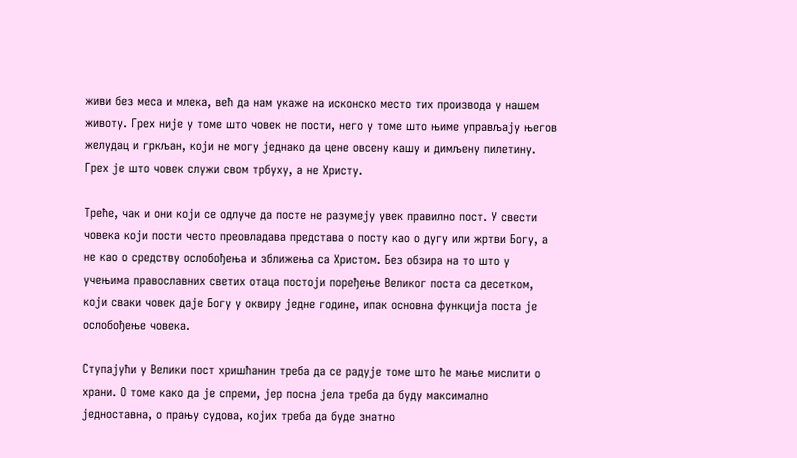живи без меса и млека, већ да нам укаже на исконско место тих производа у нашем животу. Грех није у томе што човек не пости, него у томе што њиме управљају његов желудац и гркљан, који не могу једнако да цене овсену кашу и димљену пилетину. Грех је што човек служи свом трбуху, а не Христу.

Треће, чак и они који се одлуче да посте не разумеју увек правилно пост. У свести човека који пости често преовладава представа о посту као о дугу или жртви Богу, а не као о средству ослобођења и зближења са Христом. Без обзира на то што у учењима православних светих отаца постоји поређење Великог поста са десетком, који сваки човек даје Богу у оквиру једне године, ипак основна функција поста је ослобођење човека.

Ступајући у Велики пост хришћанин треба да се радује томе што ће мање мислити о храни. О томе како да је спреми, јер посна јела треба да буду максимално једноставна, о прању судова, којих треба да буде знатно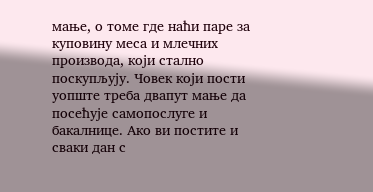мање, о томе где наћи паре за куповину меса и млечних производа, који стално поскупљују. Човек који пости уопште треба двапут мање да посећује самопослуге и бакалнице. Ако ви постите и сваки дан с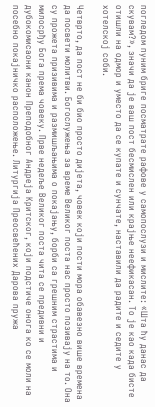погледом пуним бриге посматрате рафове у самопослузи и мислите: «Шта ћу данас да скувам?», значи да је ваш пост бесмислен или крајње неефикасан. То је као када бисте отишли на одмор и уместо да се купате и сунчате, наставили да радите и седите у хотелској соби.

Четврто, да пост не би био просто дијета, човек који пости мора обавезно више времена да посвети молитви. Богослужења за време Великог поста нас просто позивају на то. Она су прожета призивима и размишљањима о покајању, борби са грешним страстима и милосрђу Бога према човеку. Прве недеље Великог поста чита се предивни и дубокомисаони канон Преподобног Андреја Критског, који подстиче онога ко се моли на посебно покајничко расположење. Литургија Преосвећених Дарова пружа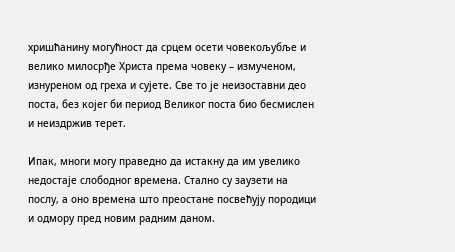хришћанину могућност да срцем осети човекољубље и велико милосрђе Христа према човеку – измученом, изнуреном од греха и сујете. Све то је неизоставни део поста, без којег би период Великог поста био бесмислен и неиздржив терет.

Ипак, многи могу праведно да истакну да им увелико недостаје слободног времена. Стално су заузети на послу, а оно времена што преостане посвећују породици и одмору пред новим радним даном.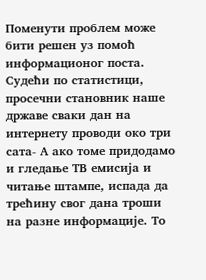Поменути проблем може бити решен уз помоћ информационог поста. Судећи по статистици, просечни становник наше државе сваки дан на интернету проводи око три сата- А ако томе придодамо и гледање ТВ емисија и читање штампе, испада да трећину свог дана троши на разне информације. То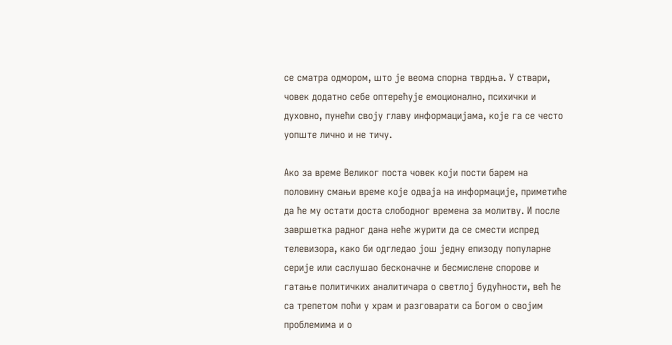се сматра одмором, што је веома спорна тврдња. У ствари, човек додатно себе оптерећује емоционално, психички и духовно, пунећи своју главу информацијама, које га се често уопште лично и не тичу.

Ако за време Великог поста човек који пости барем на половину смањи време које одваја на информације, приметиће да ће му остати доста слободног времена за молитву. И после завршетка радног дана неће журити да се смести испред телевизора, како би одгледао још једну епизоду популарне серије или саслушао бесконачне и бесмислене спорове и гатање политичких аналитичара о светлој будућности, већ ће са трепетом поћи у храм и разговарати са Богом о својим проблемима и о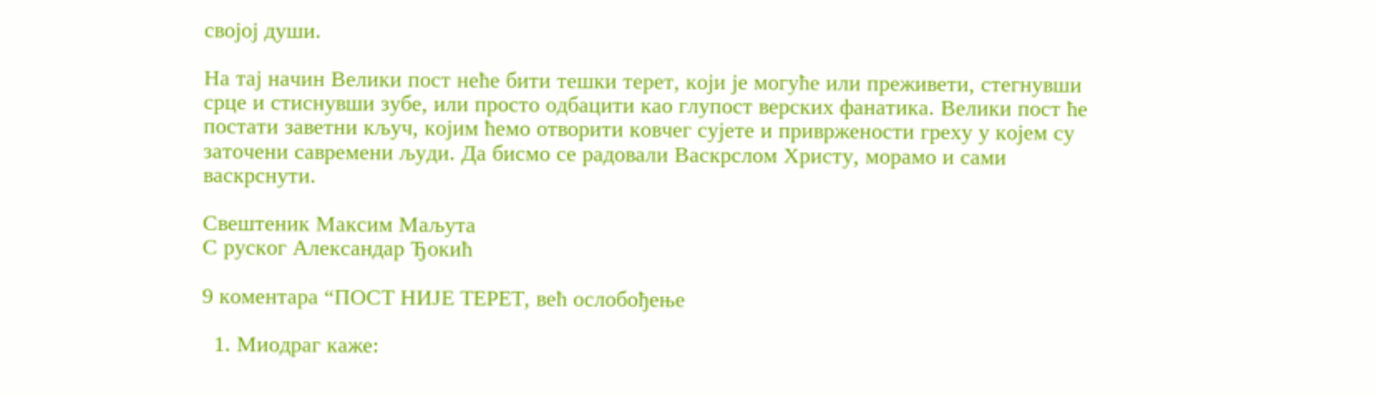својој души.

На тај начин Велики пост неће бити тешки терет, који је могуће или преживети, стегнувши срце и стиснувши зубе, или просто одбацити као глупост верских фанатика. Велики пост ће постати заветни кључ, којим ћемо отворити ковчег сујете и привржености греху у којем су заточени савремени људи. Да бисмо се радовали Васкрслом Христу, морамо и сами васкрснути.

Свештеник Максим Маљута
С руског Александар Ђокић

9 коментара “ПОСТ НИЈЕ ТЕРЕТ, већ ослобођење

  1. Миодраг каже: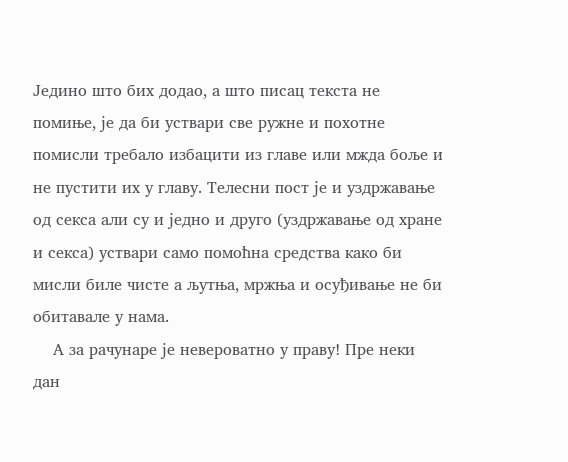Једино што бих додао, а што писац текста не помиње, је да би уствари све ружне и похотне помисли требало избацити из главе или мжда боље и не пустити их у главу. Телесни пост је и уздржавање од секса али су и једно и друго (уздржавање од хране и секса) уствари само помоћна средства како би мисли биле чисте а љутња, мржња и осуђивање не би обитавале у нама.
    А за рачунаре је невероватно у праву! Пре неки дан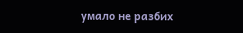умало не разбих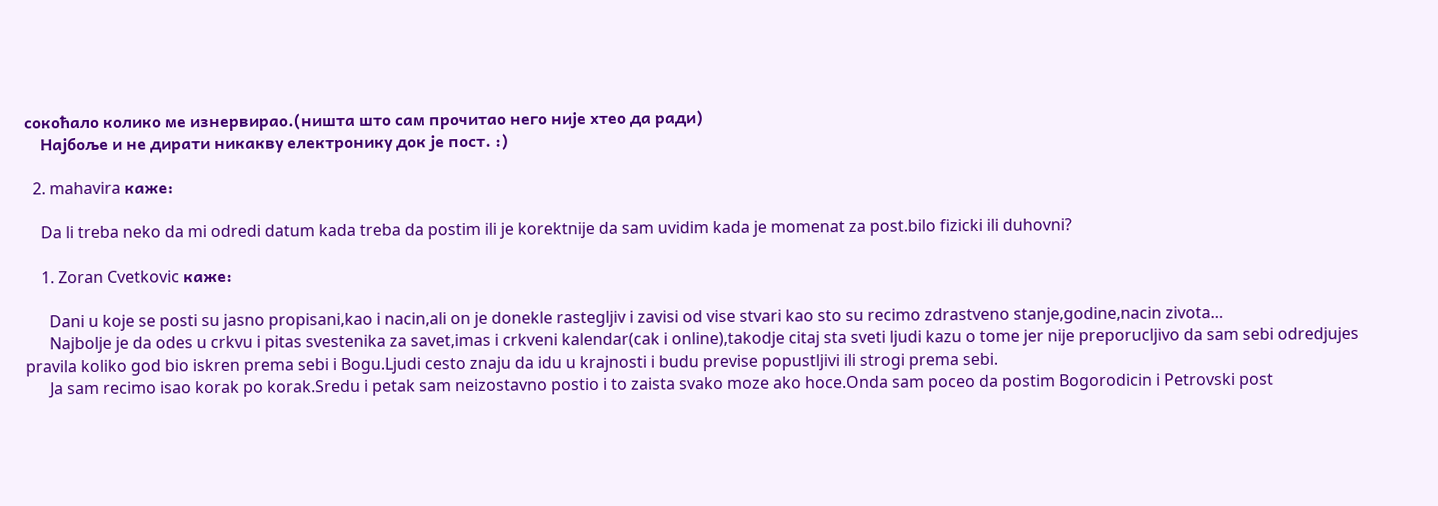сокоћало колико ме изнервирао.(ништа што сам прочитао него није хтео да ради)
    Најбоље и не дирати никакву електронику док је пост. :)

  2. mahavira каже:

    Da li treba neko da mi odredi datum kada treba da postim ili je korektnije da sam uvidim kada je momenat za post.bilo fizicki ili duhovni?

    1. Zoran Cvetkovic каже:

      Dani u koje se posti su jasno propisani,kao i nacin,ali on je donekle rastegljiv i zavisi od vise stvari kao sto su recimo zdrastveno stanje,godine,nacin zivota…
      Najbolje je da odes u crkvu i pitas svestenika za savet,imas i crkveni kalendar(cak i online),takodje citaj sta sveti ljudi kazu o tome jer nije preporucljivo da sam sebi odredjujes pravila koliko god bio iskren prema sebi i Bogu.Ljudi cesto znaju da idu u krajnosti i budu previse popustljivi ili strogi prema sebi.
      Ja sam recimo isao korak po korak.Sredu i petak sam neizostavno postio i to zaista svako moze ako hoce.Onda sam poceo da postim Bogorodicin i Petrovski post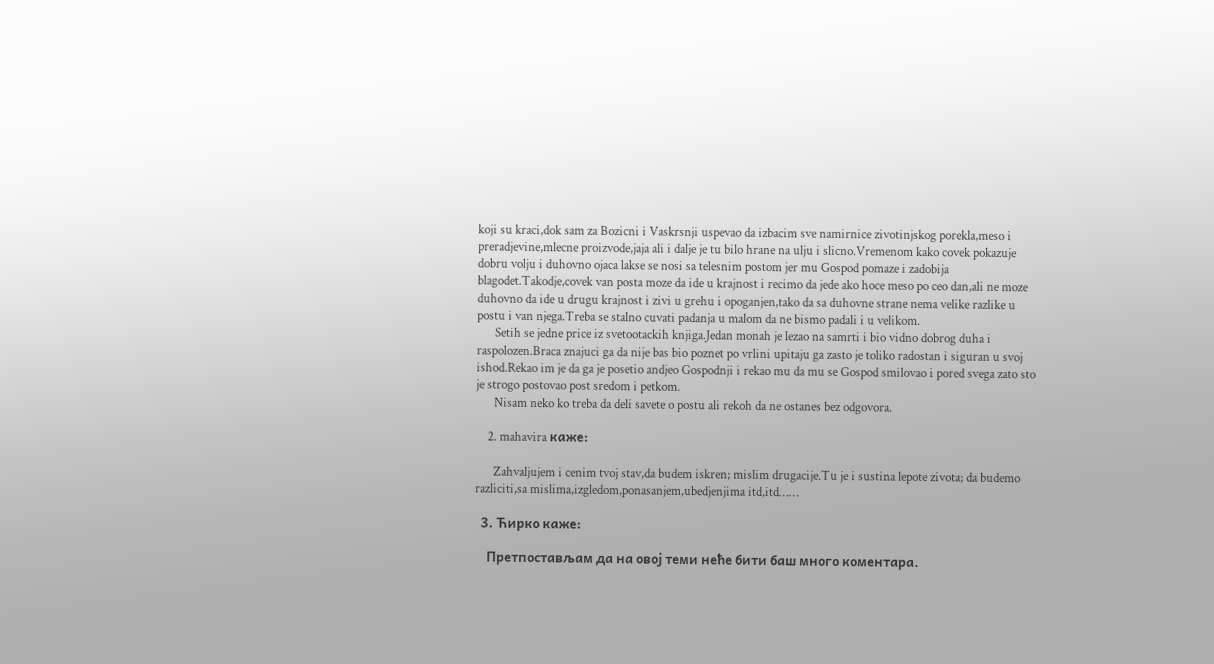koji su kraci,dok sam za Bozicni i Vaskrsnji uspevao da izbacim sve namirnice zivotinjskog porekla,meso i preradjevine,mlecne proizvode,jaja ali i dalje je tu bilo hrane na ulju i slicno.Vremenom kako covek pokazuje dobru volju i duhovno ojaca lakse se nosi sa telesnim postom jer mu Gospod pomaze i zadobija blagodet.Takodje,covek van posta moze da ide u krajnost i recimo da jede ako hoce meso po ceo dan,ali ne moze duhovno da ide u drugu krajnost i zivi u grehu i opoganjen,tako da sa duhovne strane nema velike razlike u postu i van njega.Treba se stalno cuvati padanja u malom da ne bismo padali i u velikom.
      Setih se jedne price iz svetootackih knjiga.Jedan monah je lezao na samrti i bio vidno dobrog duha i raspolozen.Braca znajuci ga da nije bas bio poznet po vrlini upitaju ga zasto je toliko radostan i siguran u svoj ishod.Rekao im je da ga je posetio andjeo Gospodnji i rekao mu da mu se Gospod smilovao i pored svega zato sto je strogo postovao post sredom i petkom.
      Nisam neko ko treba da deli savete o postu ali rekoh da ne ostanes bez odgovora.

    2. mahavira каже:

      Zahvaljujem i cenim tvoj stav,da budem iskren; mislim drugacije.Tu je i sustina lepote zivota; da budemo razliciti,sa mislima,izgledom,ponasanjem,ubedjenjima itd,itd……

  3. Ћирко каже:

    Претпостављам да на овој теми неће бити баш много коментара.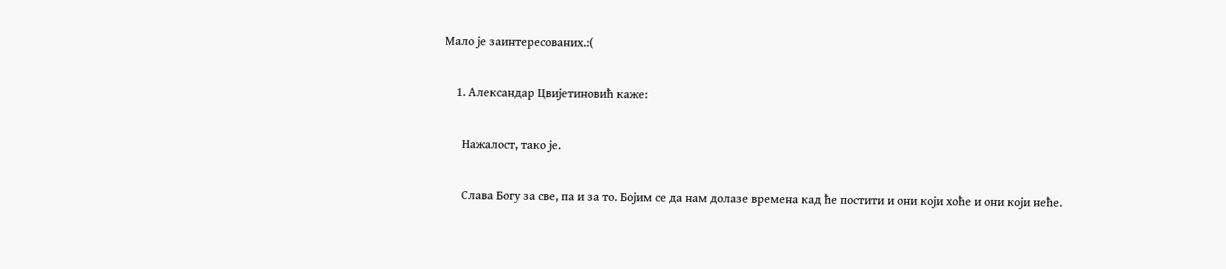Мало је заинтересованих.:(

    1. Александар Цвијетиновић каже:

      Нажалост, тако је.

      Слава Богу за све, па и за то. Бојим се да нам долазе времена кад ће постити и они који хоће и они који неће.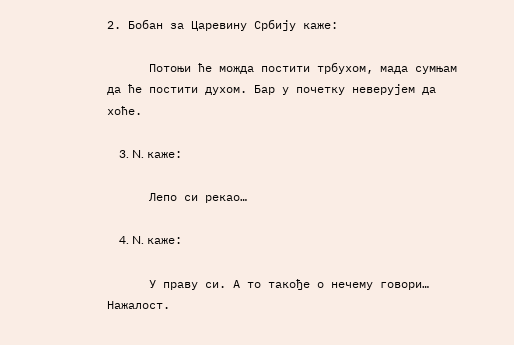2. Бобан за Царевину Србију каже:

      Потоњи ће можда постити трбухом, мада сумњам да ће постити духом. Бар у почетку неверујем да хоће.

    3. N. каже:

      Лепо си рекао…

    4. N. каже:

      У праву си. А то такође о нечему говори… Нажалост.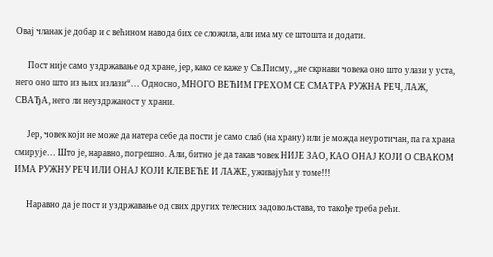Овај чланак је добар и с већином навода бих се сложила, али има му се штошта и додати.

      Пост није само уздржавање од хране, јер, како се каже у Св.Писму, „не скрнави човека оно што улази у уста, него оно што из њих излази“… Односно, МНОГО ВЕЋИМ ГРЕХОМ СЕ СМАТРА РУЖНА РЕЧ, ЛАЖ, СВАЂА, него ли неуздржаност у храни.

      Јер, човек који не може да натера себе да пости је само слаб (на храну) или је можда неуротичан, па га храна смирује… Што је, наравно, погрешно. Али, битно је да такав човек НИЈЕ ЗАО, КАО ОНАЈ КОЈИ О СВАКОМ ИМА РУЖНУ РЕЧ ИЛИ ОНАЈ КОЈИ КЛЕВЕЋЕ И ЛАЖЕ, уживајући у томе!!!

      Наравно да је пост и уздржавање од свих других телесних задовољстава, то такође треба рећи.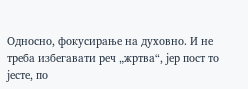Односно, фокусирање на духовно. И не треба избегавати реч „жртва“, јер пост то јесте, по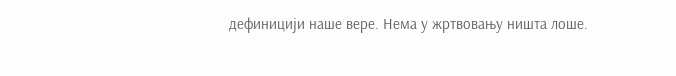дефиницији наше вере. Нема у жртвовању ништа лоше.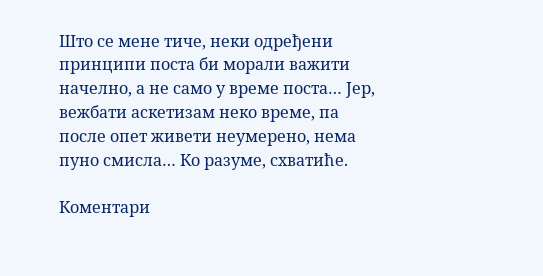Што се мене тиче, неки одређени принципи поста би морали важити начелно, а не само у време поста… Јер, вежбати аскетизам неко време, па после опет живети неумерено, нема пуно смисла… Ко разуме, схватиће.

Коментари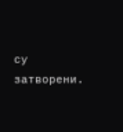су затворени.